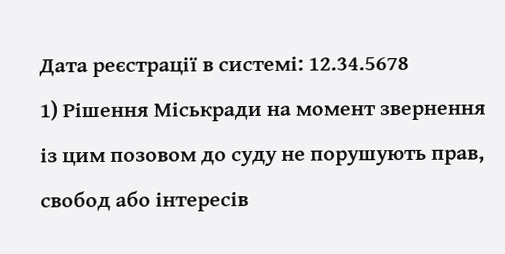Дата реєстрації в системі: 12.34.5678
1) Рішення Міськради на момент звернення із цим позовом до суду не порушують прав, свобод або інтересів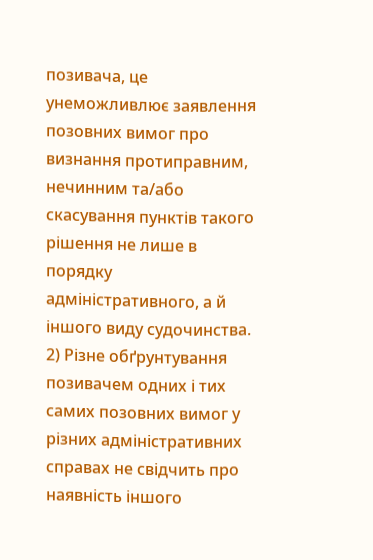позивача, це унеможливлює заявлення позовних вимог про визнання протиправним, нечинним та/або скасування пунктів такого рішення не лише в порядку адміністративного, а й іншого виду судочинства.
2) Різне обґрунтування позивачем одних і тих самих позовних вимог у різних адміністративних справах не свідчить про наявність іншого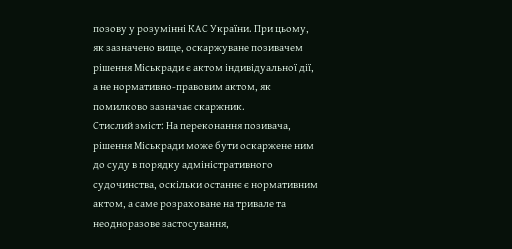позову у розумінні КАС України. При цьому, як зазначено вище, оскаржуване позивачем рішення Міськради є актом індивідуальної дії, а не нормативно-правовим актом, як помилково зазначає скаржник.
Стислий зміст: На переконання позивача, рішення Міськради може бути оскаржене ним до суду в порядку адміністративного судочинства, оскільки останнє є нормативним актом, а саме розраховане на тривале та неодноразове застосування,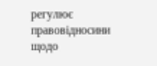регулює правовідносини щодо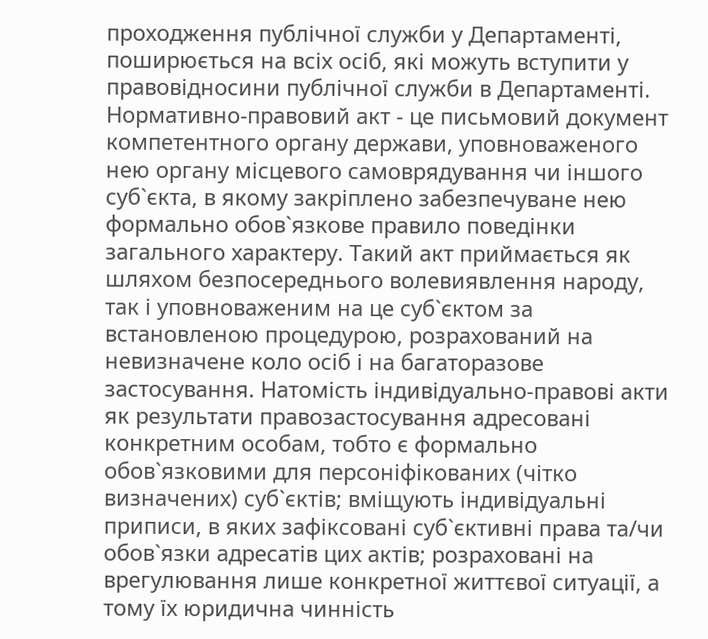проходження публічної служби у Департаменті, поширюється на всіх осіб, які можуть вступити у правовідносини публічної служби в Департаменті. Нормативно-правовий акт - це письмовий документ компетентного органу держави, уповноваженого нею органу місцевого самоврядування чи іншого суб`єкта, в якому закріплено забезпечуване нею формально обов`язкове правило поведінки загального характеру. Такий акт приймається як шляхом безпосереднього волевиявлення народу, так і уповноваженим на це суб`єктом за встановленою процедурою, розрахований на невизначене коло осіб і на багаторазове застосування. Натомість індивідуально-правові акти як результати правозастосування адресовані конкретним особам, тобто є формально обов`язковими для персоніфікованих (чітко визначених) суб`єктів; вміщують індивідуальні приписи, в яких зафіксовані суб`єктивні права та/чи обов`язки адресатів цих актів; розраховані на врегулювання лише конкретної життєвої ситуації, а тому їх юридична чинність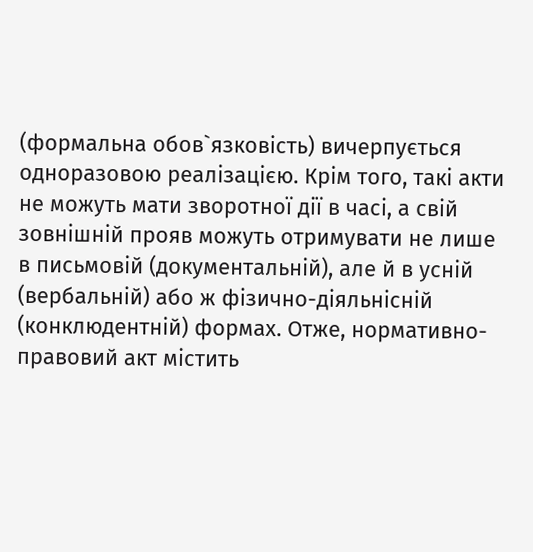(формальна обов`язковість) вичерпується одноразовою реалізацією. Крім того, такі акти не можуть мати зворотної дії в часі, а свій зовнішній прояв можуть отримувати не лише в письмовій (документальній), але й в усній (вербальній) або ж фізично-діяльнісній (конклюдентній) формах. Отже, нормативно-правовий акт містить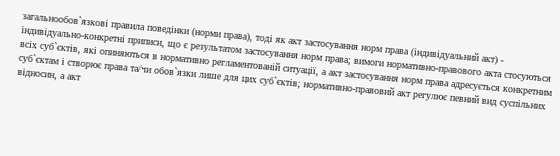загальнообов`язкові правила поведінки (норми права), тоді як акт застосування норм права (індивідуальний акт) - індивідуально-конкретні приписи, що є результатом застосування норм права; вимоги нормативно-правового акта стосуються всіх суб`єктів, які опиняються в нормативно регламентованій ситуації, а акт застосування норм права адресується конкретним суб`єктам і створює права та/чи обов`язки лише для цих суб`єктів; нормативно-правовий акт регулює певний вид суспільних відносин, а акт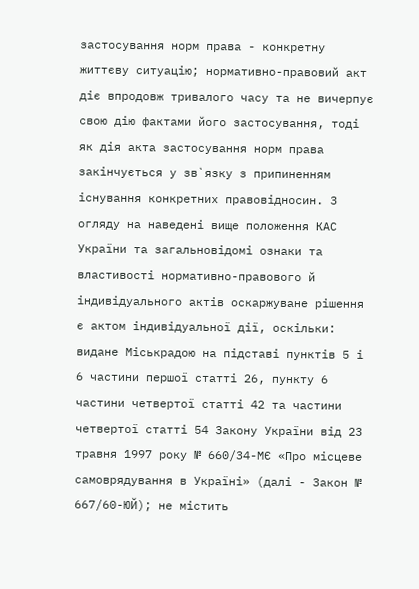застосування норм права - конкретну життєву ситуацію; нормативно-правовий акт діє впродовж тривалого часу та не вичерпує свою дію фактами його застосування, тоді як дія акта застосування норм права закінчується у зв`язку з припиненням існування конкретних правовідносин. З огляду на наведені вище положення КАС України та загальновідомі ознаки та властивості нормативно-правового й індивідуального актів оскаржуване рішення є актом індивідуальної дії, оскільки: видане Міськрадою на підставі пунктів 5 і 6 частини першої статті 26, пункту 6 частини четвертої статті 42 та частини четвертої статті 54 Закону України від 23 травня 1997 року № 660/34-МЄ «Про місцеве самоврядування в Україні» (далі - Закон № 667/60-ЮЙ); не містить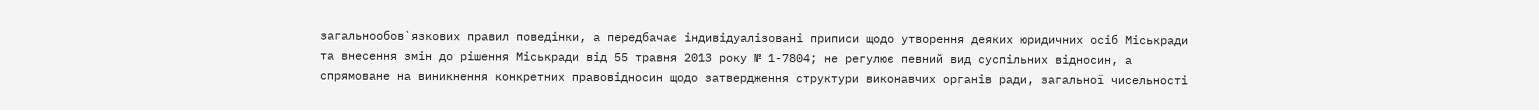загальнообов`язкових правил поведінки, а передбачає індивідуалізовані приписи щодо утворення деяких юридичних осіб Міськради та внесення змін до рішення Міськради від 55 травня 2013 року № 1-7804; не регулює певний вид суспільних відносин, а спрямоване на виникнення конкретних правовідносин щодо затвердження структури виконавчих органів ради, загальної чисельності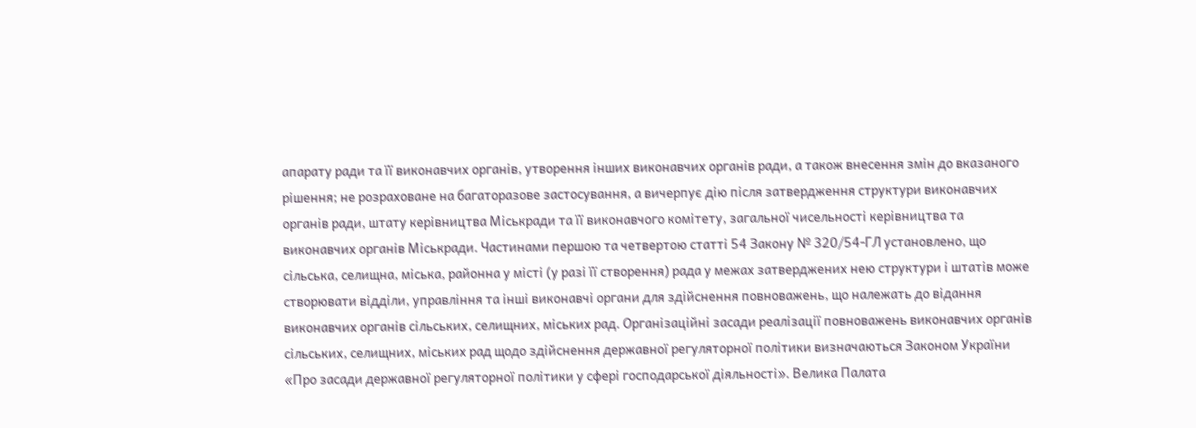апарату ради та її виконавчих органів, утворення інших виконавчих органів ради, а також внесення змін до вказаного рішення; не розраховане на багаторазове застосування, а вичерпує дію після затвердження структури виконавчих органів ради, штату керівництва Міськради та її виконавчого комітету, загальної чисельності керівництва та виконавчих органів Міськради. Частинами першою та четвертою статті 54 Закону № 320/54-ГЛ установлено, що сільська, селищна, міська, районна у місті (у разі її створення) рада у межах затверджених нею структури і штатів може створювати відділи, управління та інші виконавчі органи для здійснення повноважень, що належать до відання виконавчих органів сільських, селищних, міських рад. Організаційні засади реалізації повноважень виконавчих органів сільських, селищних, міських рад щодо здійснення державної регуляторної політики визначаються Законом України «Про засади державної регуляторної політики у сфері господарської діяльності». Велика Палата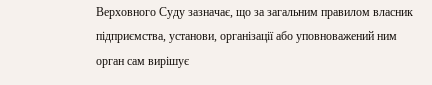Верховного Суду зазначає, що за загальним правилом власник підприємства, установи, організації або уповноважений ним орган сам вирішує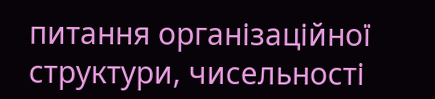питання організаційної структури, чисельності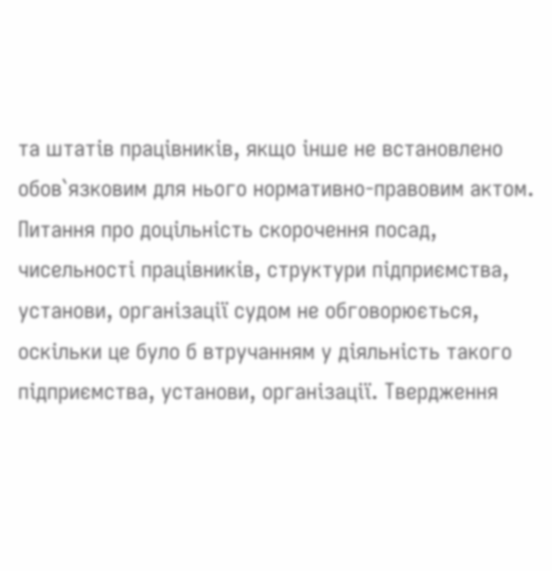та штатів працівників, якщо інше не встановлено обов`язковим для нього нормативно-правовим актом. Питання про доцільність скорочення посад, чисельності працівників, структури підприємства, установи, організації судом не обговорюється, оскільки це було б втручанням у діяльність такого підприємства, установи, організації. Твердження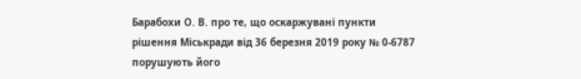Барабохи О. В. про те, що оскаржувані пункти рішення Міськради від 36 березня 2019 року № 0-6787 порушують його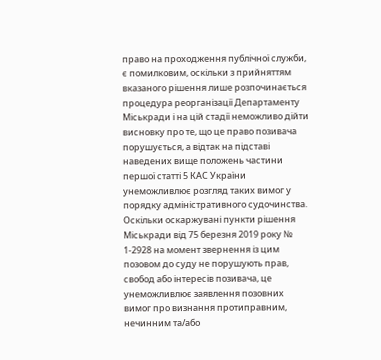право на проходження публічної служби, є помилковим, оскільки з прийняттям вказаного рішення лише розпочинається процедура реорганізації Департаменту Міськради і на цій стадії неможливо дійти висновку про те, що це право позивача порушується, а відтак на підставі наведених вище положень частини першої статті 5 КАС України унеможливлює розгляд таких вимог у порядку адміністративного судочинства. Оскільки оскаржувані пункти рішення Міськради від 75 березня 2019 року № 1-2928 на момент звернення із цим позовом до суду не порушують прав, свобод або інтересів позивача, це унеможливлює заявлення позовних вимог про визнання протиправним, нечинним та/або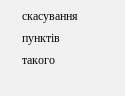скасування пунктів такого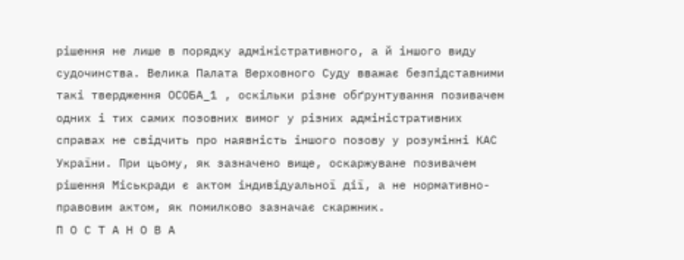рішення не лише в порядку адміністративного, а й іншого виду судочинства. Велика Палата Верховного Суду вважає безпідставними такі твердження ОСОБА_1 , оскільки різне обґрунтування позивачем одних і тих самих позовних вимог у різних адміністративних справах не свідчить про наявність іншого позову у розумінні КАС України. При цьому, як зазначено вище, оскаржуване позивачем рішення Міськради є актом індивідуальної дії, а не нормативно-правовим актом, як помилково зазначає скаржник.
П О С Т А Н О В А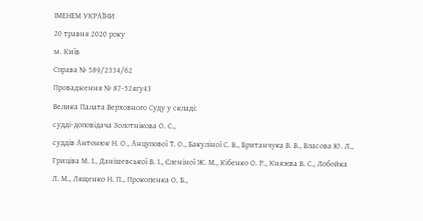ІМЕНЕМ УКРАЇНИ
20 травня 2020 року
м. Київ
Справа № 589/2334/62
Провадження № 87-52яґу43
Велика Палата Верховного Суду у складі:
судді-доповідача Золотнікова О. С.,
суддів Антонюк Н. О., Анцупової Т. О., Бакуліної С. В., Британчука В. В., Власова Ю. Л., Гриціва М. І., Данішевської В. І., Єленіної Ж. М., Кібенко О. Р., Князєва В. С., Лобойка Л. М., Лященко Н. П., Прокопенка О. Б.,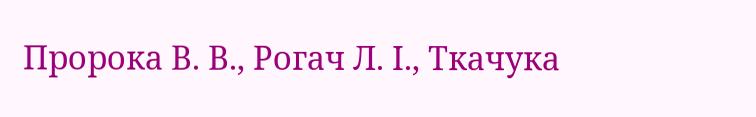Пророка В. В., Рогач Л. І., Ткачука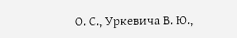О. С., Уркевича В. Ю.,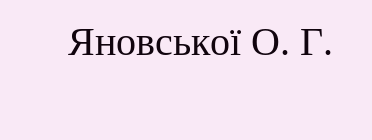Яновської О. Г.